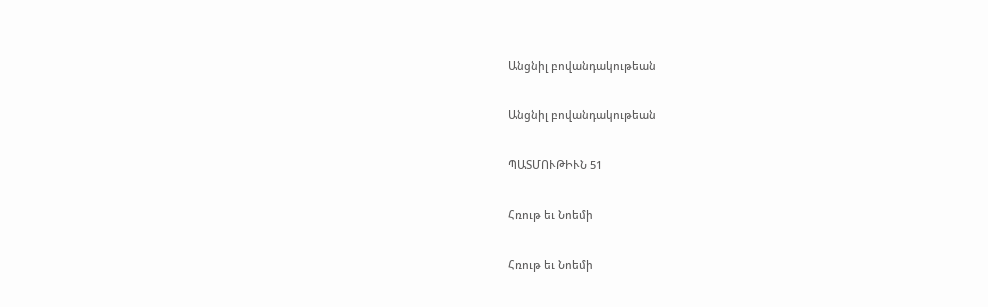Անցնիլ բովանդակութեան

Անցնիլ բովանդակութեան

ՊԱՏՄՈՒԹԻՒՆ 51

Հռութ եւ Նոեմի

Հռութ եւ Նոեմի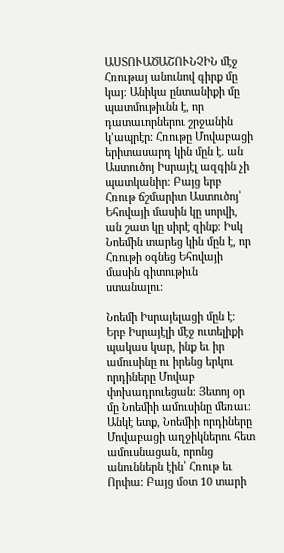ԱՍՏՈՒԱԾԱՇՈՒՆՉԻՆ մէջ Հռութայ անունով գիրք մը կայ։ Անիկա ընտանիքի մը պատմութիւնն է, որ դատաւորներու շրջանին կ’ապրէր։ Հռութը Մովաբացի երիտասարդ կին մըն է. ան Աստուծոյ Իսրայէլ ազգին չի պատկանիր։ Բայց երբ Հռութ ճշմարիտ Աստուծոյ՝ Եհովայի մասին կը սորվի, ան շատ կը սիրէ զինք։ Իսկ Նոեմին տարեց կին մըն է, որ Հռութի օգնեց Եհովայի մասին գիտութիւն ստանալու։

Նոեմի Իսրայելացի մըն է։ Երբ Իսրայէլի մէջ ուտելիքի պակաս կար, ինք եւ իր ամուսինը ու իրենց երկու որդիները Մովաբ փոխադրուեցան։ Յետոյ օր մը Նոեմիի ամուսինը մեռաւ։ Անկէ ետք, Նոեմիի որդիները Մովաբացի աղջիկներու հետ ամուսնացան, որոնց անուններն էին՝ Հռութ եւ Որփա։ Բայց մօտ 10 տարի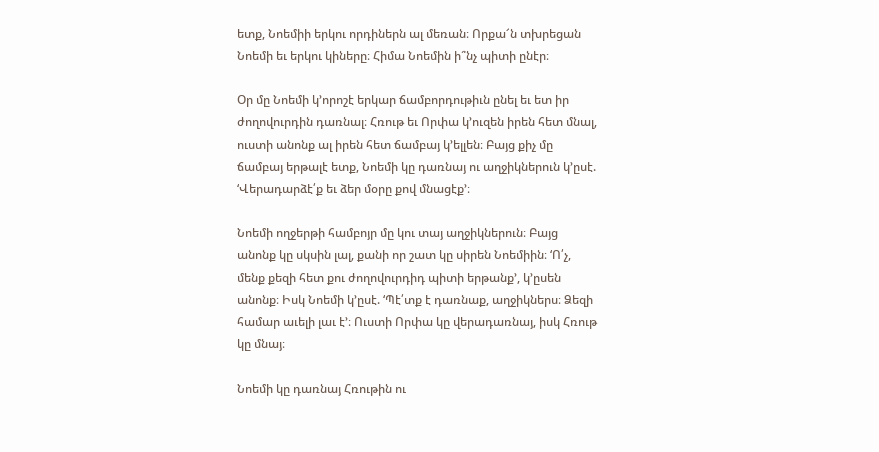ետք, Նոեմիի երկու որդիներն ալ մեռան։ Որքա՜ն տխրեցան Նոեմի եւ երկու կիները։ Հիմա Նոեմին ի՞նչ պիտի ընէր։

Օր մը Նոեմի կ’որոշէ երկար ճամբորդութիւն ընել եւ ետ իր ժողովուրդին դառնալ։ Հռութ եւ Որփա կ’ուզեն իրեն հետ մնալ, ուստի անոնք ալ իրեն հետ ճամբայ կ’ելլեն։ Բայց քիչ մը ճամբայ երթալէ ետք, Նոեմի կը դառնայ ու աղջիկներուն կ’ըսէ. ‘Վերադարձէ՛ք եւ ձեր մօրը քով մնացէք’։

Նոեմի ողջերթի համբոյր մը կու տայ աղջիկներուն։ Բայց անոնք կը սկսին լալ, քանի որ շատ կը սիրեն Նոեմիին։ ‘Ո՛չ, մենք քեզի հետ քու ժողովուրդիդ պիտի երթանք’, կ’ըսեն անոնք։ Իսկ Նոեմի կ’ըսէ. ‘Պէ՛տք է դառնաք, աղջիկներս։ Ձեզի համար աւելի լաւ է’։ Ուստի Որփա կը վերադառնայ, իսկ Հռութ կը մնայ։

Նոեմի կը դառնայ Հռութին ու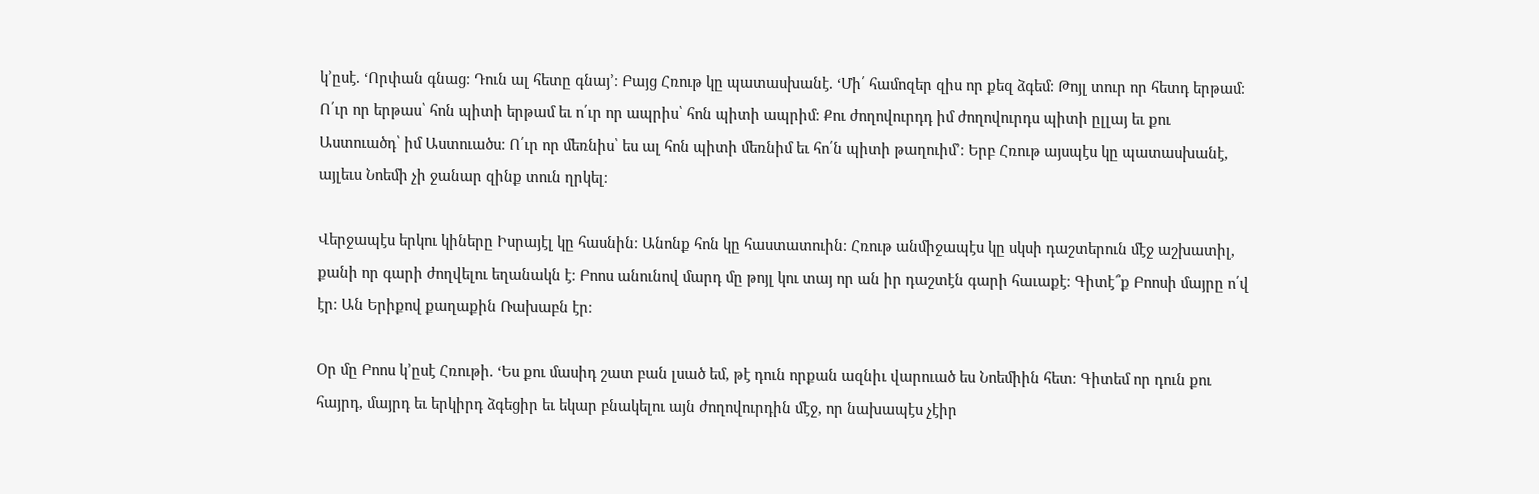կ’ըսէ. ‘Որփան գնաց։ Դուն ալ հետը գնայ’։ Բայց Հռութ կը պատասխանէ. ‘Մի՛ համոզեր զիս որ քեզ ձգեմ։ Թոյլ տուր որ հետդ երթամ։ Ո՛ւր որ երթաս՝ հոն պիտի երթամ եւ ո՛ւր որ ապրիս՝ հոն պիտի ապրիմ։ Քու ժողովուրդդ իմ ժողովուրդս պիտի ըլլայ եւ քու Աստուածդ՝ իմ Աստուածս։ Ո՛ւր որ մեռնիս՝ ես ալ հոն պիտի մեռնիմ եւ հո՛ն պիտի թաղուիմ’։ Երբ Հռութ այսպէս կը պատասխանէ, այլեւս Նոեմի չի ջանար զինք տուն ղրկել։

Վերջապէս երկու կիները Իսրայէլ կը հասնին։ Անոնք հոն կը հաստատուին։ Հռութ անմիջապէս կը սկսի դաշտերուն մէջ աշխատիլ, քանի որ գարի ժողվելու եղանակն է։ Բոոս անունով մարդ մը թոյլ կու տայ որ ան իր դաշտէն գարի հաւաքէ։ Գիտէ՞ք Բոոսի մայրը ո՛վ էր։ Ան Երիքով քաղաքին Ռախաբն էր։

Օր մը Բոոս կ’ըսէ Հռութի. ‘Ես քու մասիդ շատ բան լսած եմ, թէ դուն որքան ազնիւ վարուած ես Նոեմիին հետ։ Գիտեմ որ դուն քու հայրդ, մայրդ եւ երկիրդ ձգեցիր եւ եկար բնակելու այն ժողովուրդին մէջ, որ նախապէս չէիր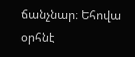ճանչնար։ Եհովա օրհնէ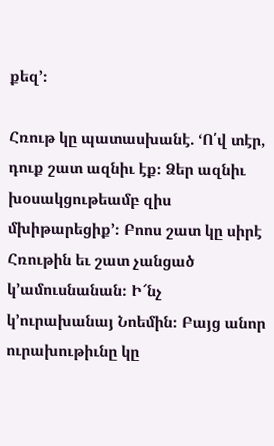քեզ’։

Հռութ կը պատասխանէ. ‘Ո՛վ տէր, դուք շատ ազնիւ էք։ Ձեր ազնիւ խօսակցութեամբ զիս մխիթարեցիք’։ Բոոս շատ կը սիրէ Հռութին եւ շատ չանցած կ’ամուսնանան։ Ի՜նչ կ’ուրախանայ Նոեմին։ Բայց անոր ուրախութիւնը կը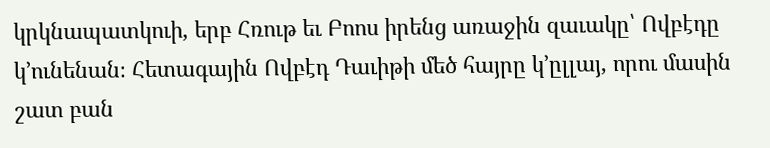կրկնապատկուի, երբ Հռութ եւ Բոոս իրենց առաջին զաւակը՝ Ովբէդը կ’ունենան։ Հետագային Ովբէդ Դաւիթի մեծ հայրը կ’ըլլայ, որու մասին շատ բան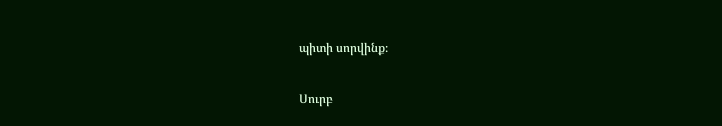պիտի սորվինք։

Սուրբ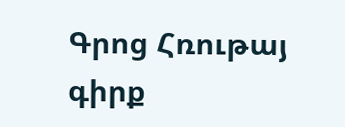Գրոց Հռութայ գիրք